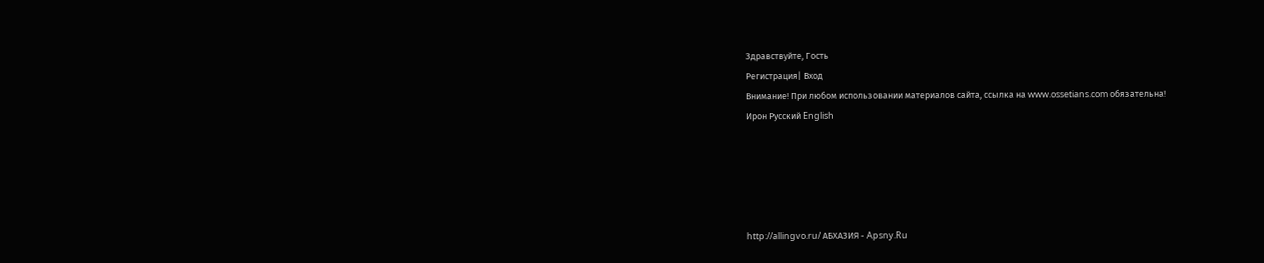Здравствуйте, Гость
Регистрация| Вход
Внимание! При любом использовании материалов сайта, ссылка на www.ossetians.com обязательна!
Ирон Русский English





http://allingvo.ru/ АБХАЗИЯ - Apsny.Ru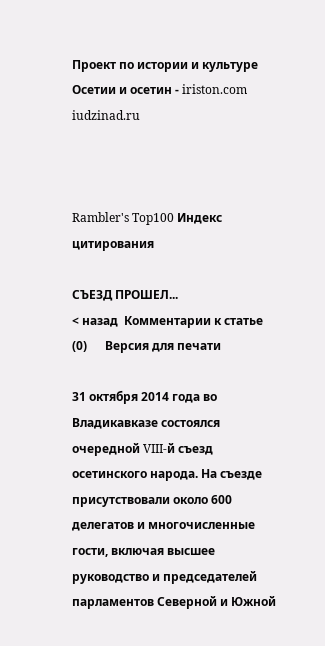Проект по истории и культуре Осетии и осетин - iriston.com iudzinad.ru



Rambler's Top100 Индекс цитирования

СЪЕЗД ПРОШЕЛ...
< назад  Комментарии к статье (0)      Версия для печати

31 октября 2014 года во Владикавказе состоялся очередной VIII-й съезд осетинского народа. На съезде присутствовали около 600 делегатов и многочисленные гости, включая высшее руководство и председателей парламентов Северной и Южной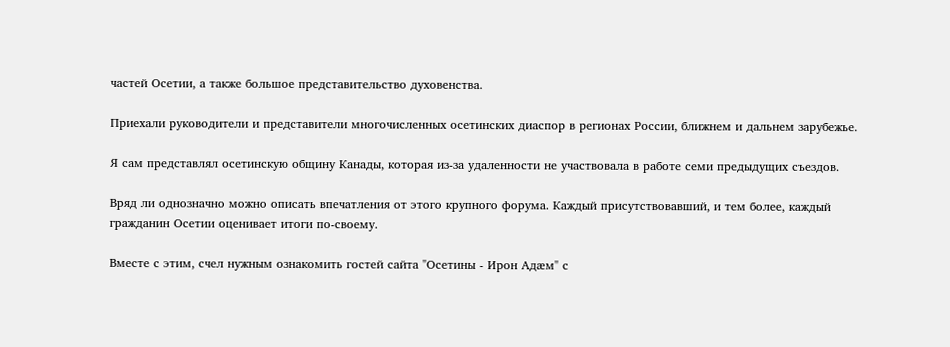частей Осетии, а также большое представительство духовенства.

Приехали руководители и представители многочисленных осетинских диаспор в регионах России, ближнем и дальнем зарубежье.

Я сам представлял осетинскую общину Канады, которая из-за удаленности не участвовала в работе семи предыдущих съездов.

Вряд ли однозначно можно описать впечатления от этого крупного форума. Каждый присутствовавший, и тем более, каждый гражданин Осетии оценивает итоги по-своему.

Вместе с этим, счел нужным ознакомить гостей сайта "Осетины - Ирон Адæм" с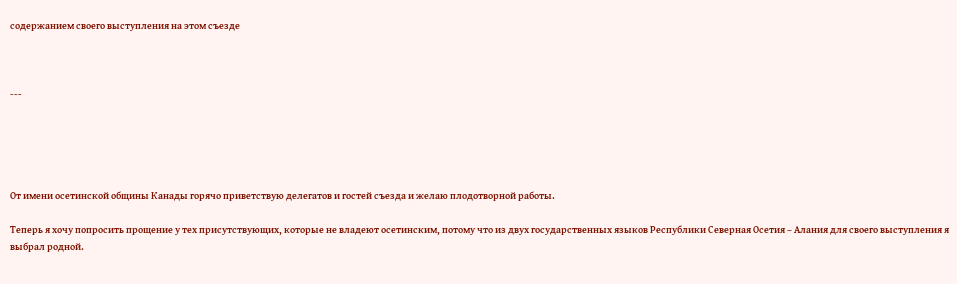содержанием своего выступления на этом съезде



---





От имени осетинской общины Канады горячо приветствую делегатов и гостей съезда и желаю плодотворной работы.

Теперь я хочу попросить прощение у тех присутствующих, которые не владеют осетинским, потому что из двух государственных языков Республики Северная Осетия – Алания для своего выступления я выбрал родной.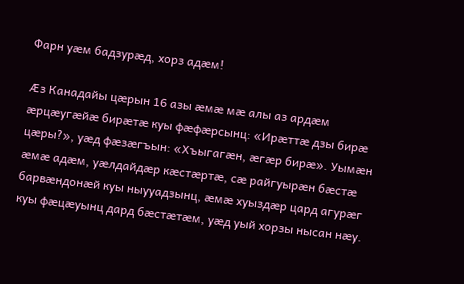Фарн уæм бадзурæд, хорз адæм!

Æз Канадайы цæрын 16 азы æмæ мæ алы аз ардæм æрцæугæйæ бирæтæ куы фæфæрсынц: «Ирæттæ дзы бирæ цæры?», уæд фæзæгъын: «Хъыгагæн, æгæр бирæ». Уымæн æмæ адæм, уæлдайдæр кæстæртæ, сæ райгуырæн бæстæ барвæндонæй куы ныууадзынц, æмæ хуыздæр цард агурæг куы фæцæуынц дард бæстæтæм, уæд уый хорзы нысан нæу.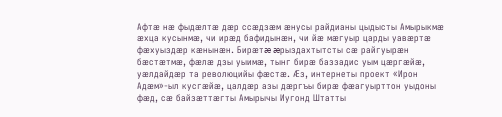Афтæ нæ фыдæлтæ дæр ссæдзæм æнусы райдианы цыдысты Амырыкмæ æхца кусынмæ, чи ирæд бафидынæн, чи йæ мæгуыр царды уавæртæ фæхуыздæр кæнынæн. Бирæтæ æрыздахтытсты сæ райгуырæн бæстæтмæ, фæлæ дзы уыимæ, тынг бирæ баззадис уым цæргæйæ, уæлдайдæр та революцийы фæстæ. Æз, интернеты проект «Ирон Адæм»-ыл кусгæйæ, цалдæр азы дæргъы бирæ фæагуырттон уыдоны фæд, сæ байзæттæгты Амырычы Иугонд Штатты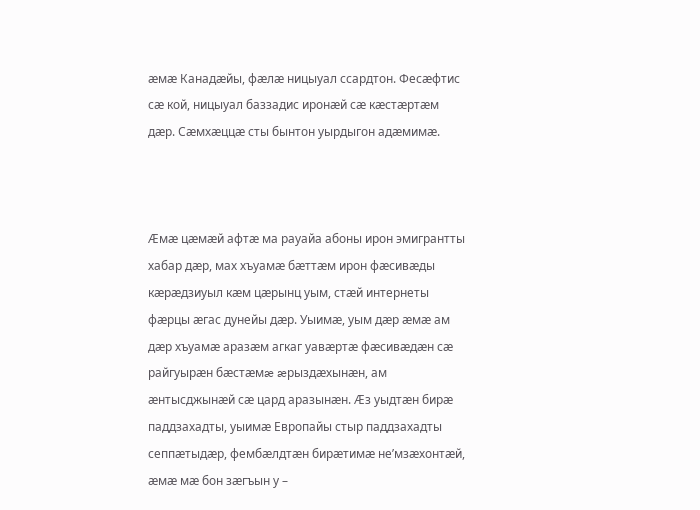æмæ Канадæйы, фæлæ ницыуал ссардтон. Фесæфтис сæ кой, ницыуал баззадис иронæй сæ кæстæртæм дæр. Сæмхæццæ сты бынтон уырдыгон адæмимæ.



Æмæ цæмæй афтæ ма рауайа абоны ирон эмигрантты хабар дæр, мах хъуамæ бæттæм ирон фæсивæды кæрæдзиуыл кæм цæрынц уым, стæй интернеты фæрцы æгас дунейы дæр. Уыимæ, уым дæр æмæ ам дæр хъуамæ аразæм агкаг уавæртæ фæсивæдæн сæ райгуырæн бæстæмæ æрыздæхынæн, ам æнтысджынæй сæ цард аразынæн. Æз уыдтæн бирæ паддзахадты, уыимæ Европайы стыр паддзахадты сеппæтыдæр, фембæлдтæн бирæтимæ не’мзæхонтæй, æмæ мæ бон зæгъын у –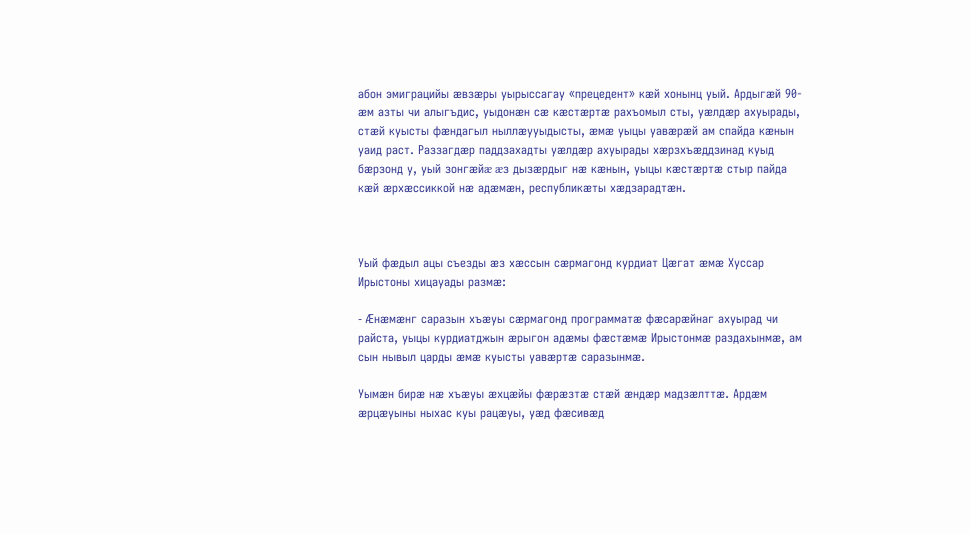абон эмиграцийы æвзæры уырыссагау «прецедент» кæй хонынц уый. Ардыгæй 90-æм азты чи алыгъдис, уыдонæн сæ кæстæртæ рахъомыл сты, уæлдæр ахуырады, стæй куысты фæндагыл ныллæууыдысты, æмæ уыцы уавæрæй ам спайда кæнын уаид раст. Раззагдæр паддзахадты уæлдæр ахуырады хæрзхъæддзинад куыд бæрзонд у, уый зонгæйæ æз дызæрдыг нæ кæнын, уыцы кæстæртæ стыр пайда кæй æрхæссиккой нæ адæмæн, республикæты хæдзарадтæн.



Уый фæдыл ацы съезды æз хæссын сæрмагонд курдиат Цæгат æмæ Хуссар Ирыстоны хицауады размæ:

- Æнæмæнг саразын хъæуы сæрмагонд программатæ фæсарæйнаг ахуырад чи райста, уыцы курдиатджын æрыгон адæмы фæстæмæ Ирыстонмæ раздахынмæ, ам сын нывыл царды æмæ куысты уавæртæ саразынмæ.

Уымæн бирæ нæ хъæуы æхцæйы фæрæзтæ стæй æндæр мадзæлттæ. Ардæм æрцæуыны ныхас куы рацæуы, уæд фæсивæд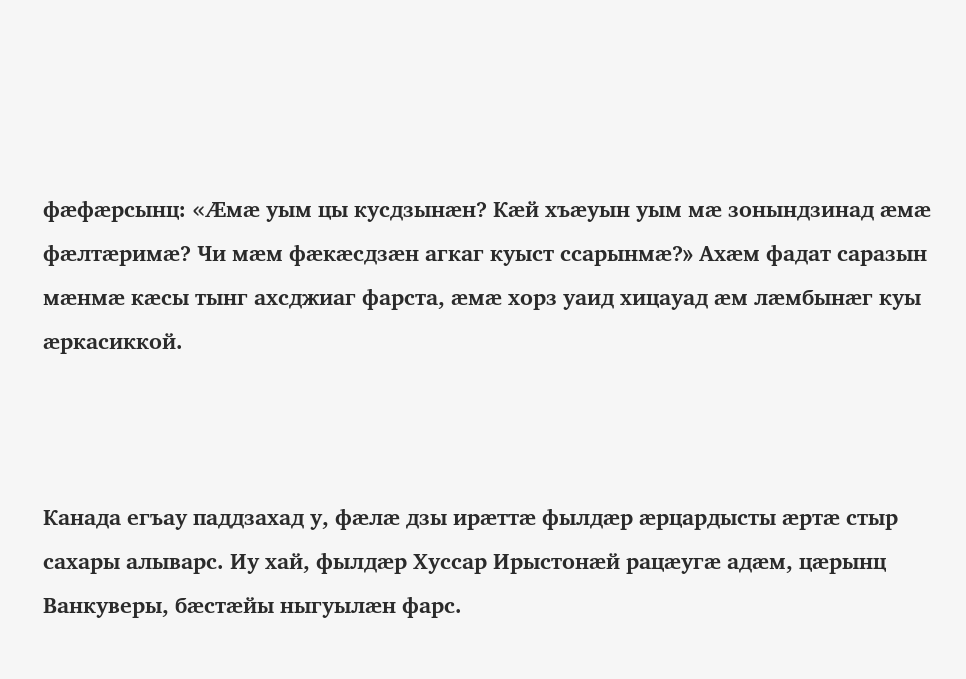фæфæрсынц: «Æмæ уым цы кусдзынæн? Кæй хъæуын уым мæ зонындзинад æмæ фæлтæримæ? Чи мæм фæкæсдзæн агкаг куыст ссарынмæ?» Ахæм фадат саразын мæнмæ кæсы тынг ахсджиаг фарста, æмæ хорз уаид хицауад æм лæмбынæг куы æркасиккой.



Канада егъау паддзахад у, фæлæ дзы ирæттæ фылдæр æрцардысты æртæ стыр сахары алыварс. Иу хай, фылдæр Хуссар Ирыстонæй рацæугæ адæм, цæрынц Ванкуверы, бæстæйы ныгуылæн фарс.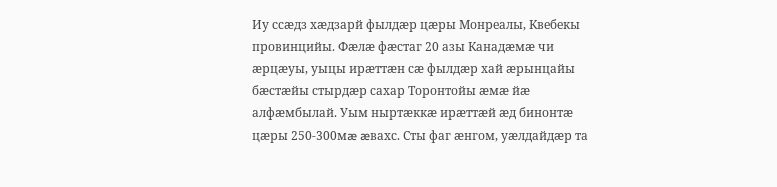Иу ссæдз хæдзарй фылдæр цæры Монреалы, Квебекы провинцийы. Фæлæ фæстаг 20 азы Канадæмæ чи æрцæуы, уыцы ирæттæн сæ фылдæр хай æрынцайы бæстæйы стырдæр сахар Торонтойы æмæ йæ алфæмбылай. Уым ныртæккæ ирæттæй æд бинонтæ цæры 250-300мæ æвахс. Сты фаг æнгом, уæлдайдæр та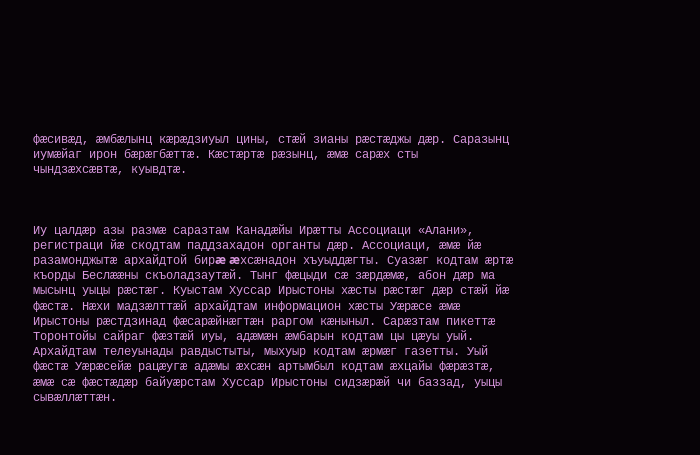фæсивæд, æмбæлынц кæрæдзиуыл цины, стæй зианы рæстæджы дæр. Саразынц иумæйаг ирон бæрæгбæттæ. Кæстæртæ рæзынц, æмæ сарæх сты чындзæхсæвтæ, куывдтæ.



Иу цалдæр азы размæ саразтам Канадæйы Ирæтты Ассоциаци «Алани», регистраци йæ скодтам паддзахадон органты дæр. Ассоциаци, æмæ йæ разамонджытæ архайдтой бирæ æхсæнадон хъуыддæгты. Суазæг кодтам æртæ къорды Беслææны скъоладзаутæй. Тынг фæцыди сæ зæрдæмæ, абон дæр ма мысынц уыцы рæстæг. Куыстам Хуссар Ирыстоны хæсты рæстæг дæр стæй йæ фæстæ. Нæхи мадзæлттæй архайдтам информацион хæсты Уæрæсе æмæ Ирыстоны рæстдзинад фæсарæйнæгтæн раргом кæныныл. Сарæзтам пикеттæ Торонтойы сайраг фæзтæй иуы, адæмæн æмбарын кодтам цы цæуы уый. Архайдтам телеуынады равдыстыты, мыхуыр кодтам æрмæг газетты. Уый фæстæ Уæрæсейæ рацæугæ адæмы æхсæн артымбыл кодтам æхцайы фæрæзтæ, æмæ сæ фæстæдæр байуæрстам Хуссар Ирыстоны сидзæрæй чи баззад, уыцы сывæллæттæн.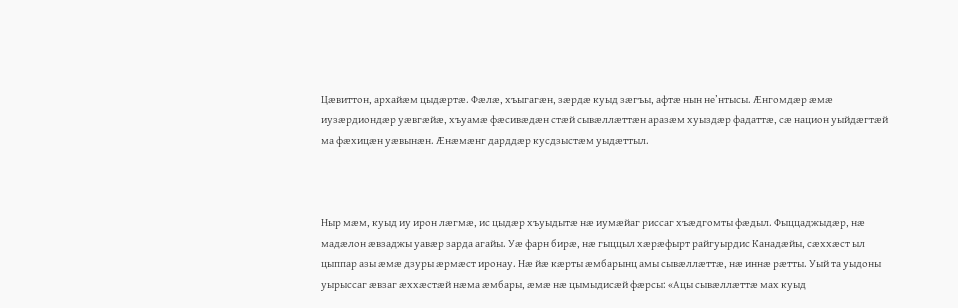Цæвиттон, архайæм цыдæртæ. Фæлæ, хъыгагæн, зæрдæ куыд зæгъы, афтæ нын не’нтысы. Æнгомдæр æмæ иузæрдиондæр уæвгæйæ, хъуамæ фæсивæдæн стæй сывæллæттæн аразæм хуыздæр фадаттæ, сæ национ уыйдæгтæй ма фæхицæн уæвынæн. Æнæмæнг дарддæр кусдзыстæм уыдæттыл.



Ныр мæм, куыд иу ирон лæгмæ, ис цыдæр хъуыдытæ нæ иумæйаг риссаг хъæдгомты фæдыл. Фыццаджыдæр, нæ мадæлон æвзаджы уавæр зарда агайы. Уæ фарн бирæ, нæ гыццыл хæрæфырт райгуырдис Канадæйы, сæххæст ыл цыппар азы æмæ дзуры æрмæст иронау. Нæ йæ кæрты æмбарынц амы сывæллæттæ, нæ иннæ рæтты. Уый та уыдоны уырыссаг æвзаг æххæстæй нæма æмбары, æмæ нæ цымыдисæй фæрсы: «Ацы сывæллæттæ мах куыд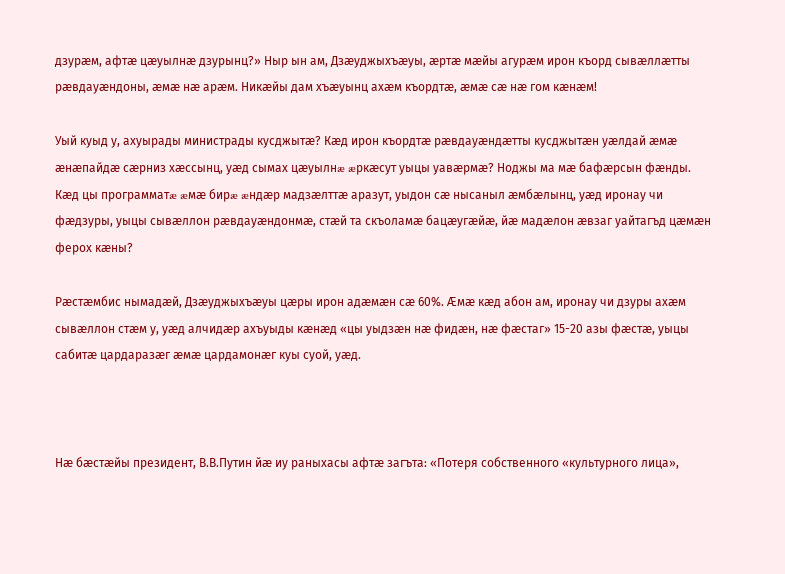дзурæм, афтæ цæуылнæ дзурынц?» Ныр ын ам, Дзæуджыхъæуы, æртæ мæйы агурæм ирон къорд сывæллæтты рæвдауæндоны, æмæ нæ арæм. Никæйы дам хъæуынц ахæм къордтæ, æмæ сæ нæ гом кæнæм!

Уый куыд у, ахуырады министрады кусджытæ? Кæд ирон къордтæ рæвдауæндæтты кусджытæн уæлдай æмæ æнæпайдæ сæрниз хæссынц, уæд сымах цæуылнæ æркæсут уыцы уавæрмæ? Ноджы ма мæ бафæрсын фæнды. Кæд цы программатæ æмæ бирæ æндæр мадзæлттæ аразут, уыдон сæ нысаныл æмбæлынц, уæд иронау чи фæдзуры, уыцы сывæллон рæвдауæндонмæ, стæй та скъоламæ бацæугæйæ, йæ мадæлон æвзаг уайтагъд цæмæн ферох кæны?

Рæстæмбис нымадæй, Дзæуджыхъæуы цæры ирон адæмæн сæ 60%. Æмæ кæд абон ам, иронау чи дзуры ахæм сывæллон стæм у, уæд алчидæр ахъуыды кæнæд «цы уыдзæн нæ фидæн, нæ фæстаг» 15-20 азы фæстæ, уыцы сабитæ цардаразæг æмæ цардамонæг куы суой, уæд.



Нæ бæстæйы президент, В.В.Путин йæ иу раныхасы афтæ загъта: «Потеря собственного «культурного лица»,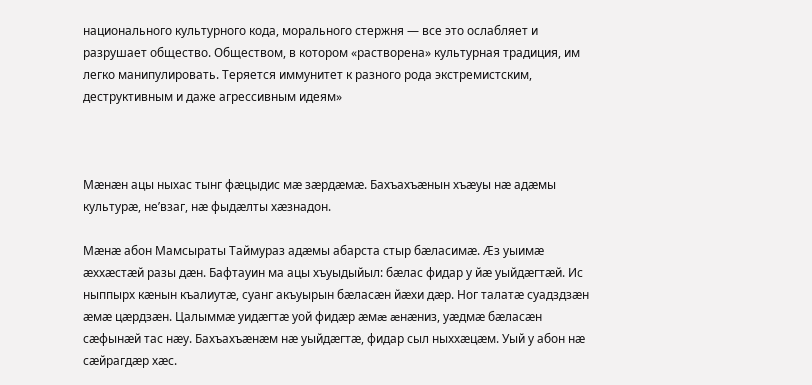национального культурного кода, морального стержня — все это ослабляет и разрушает общество. Обществом, в котором «растворена» культурная традиция, им легко манипулировать. Теряется иммунитет к разного рода экстремистским, деструктивным и даже агрессивным идеям»



Мæнæн ацы ныхас тынг фæцыдис мæ зæрдæмæ. Бахъахъæнын хъæуы нæ адæмы культурæ, не’взаг, нæ фыдæлты хæзнадон.

Мæнæ абон Мамсыраты Таймураз адæмы абарста стыр бæласимæ. Æз уыимæ æххæстæй разы дæн. Бафтауин ма ацы хъуыдыйыл: бæлас фидар у йæ уыйдæгтæй. Ис ныппырх кæнын къалиутæ, суанг акъуырын бæласæн йæхи дæр. Ног талатæ суадздзæн æмæ цæрдзæн. Цалыммæ уидæгтæ уой фидæр æмæ æнæниз, уæдмæ бæласæн сæфынæй тас нæу. Бахъахъæнæм нæ уыйдæгтæ, фидар сыл ныххæцæм. Уый у абон нæ сæйрагдæр хæс.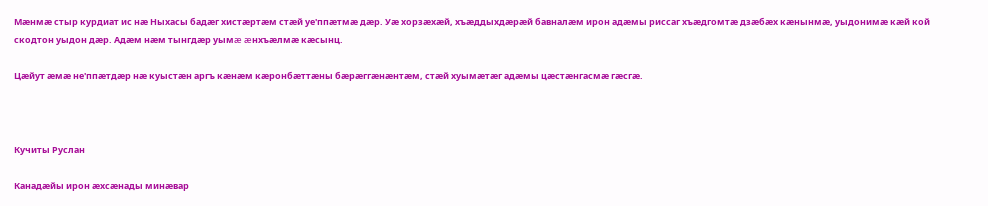Мæнмæ стыр курдиат ис нæ Ныхасы бадæг хистæртæм стæй уе'ппæтмæ дæр. Уæ хорзæхæй, хъæддыхдæрæй бавналæм ирон адæмы риссаг хъæдгомтæ дзæбæх кæнынмæ, уыдонимæ кæй кой скодтон уыдон дæр. Адæм нæм тынгдæр уымæ æнхъæлмæ кæсынц.

Цæйут æмæ не'ппæтдæр нæ куыстæн аргъ кæнæм кæронбæттæны бæрæггæнæнтæм, стæй хуымæтæг адæмы цæстæнгасмæ гæсгæ.



Кучиты Руслан

Канадæйы ирон æхсæнады минæвар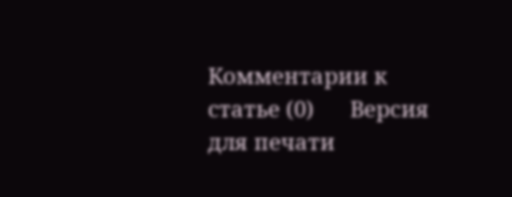Комментарии к статье (0)      Версия для печати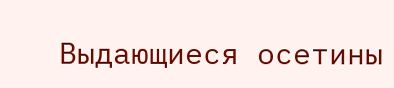Выдающиеся осетины